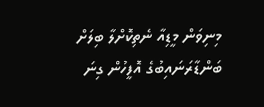މިނިވަން މީޑިއާ ނެތިކޮށްލާ ބިލަށް ބަންޑާރަނައިބުގެ އޮފީހުން ގިނަ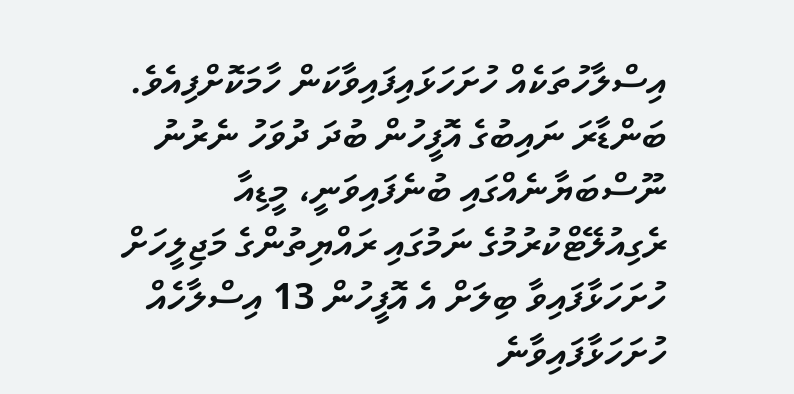އިސްލާހުތަކެއް ހުށަހަޅައިފައިވާކަން ހާމަކޮށްފިއެވެ.
ބަންޑާރަ ނައިބުގެ އޮފީހުން ބުދަ ދުވަހު ނެރުނު ނޫސްބަޔާނެއްގައި ބުނެފައިވަނީ، މީޑިއާ ރެގިއުލޭޓްކުރުމުގެ ނަމުގައި ރައްޔިތުންގެ މަޖިލީހަށް ހުށަހަޅާފައިވާ ބިލަށް އެ އޮފީހުން 13 އިސްލާހެއް ހުށަހަޅާފައިވާނެ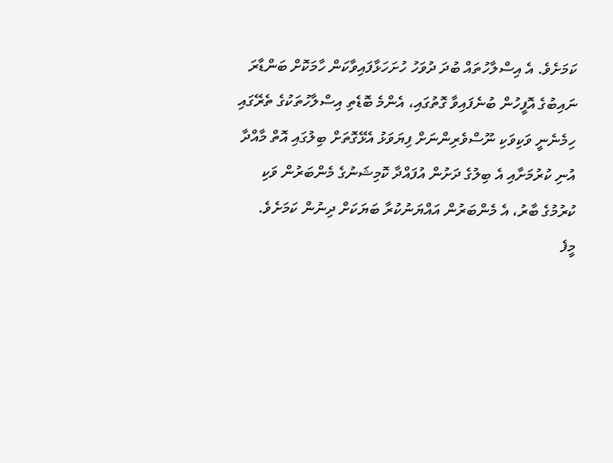ކަމަށެވެ. އެ އިސްލާހުތައް ބުދަ ދުވަހު ހުށަހަޅާފައިވާކަން ހާމަކޮށް ބަންޑާރަ ނައިބުގެ އޮފީހުން ބުނެފައިވާ ގޮތުގައި، އެންމެ ބޮޑެތި އިސްލާހުތަކުގެ ތެރޭގައި ހިމެނެނީ ވަކިވަކި ނޫސްވެރިންނަށް ފިޔަވަޅު އެޅޭގޮތަށް ބިލުގައި އޮތް މާއްދާ އުނި ކުރުމަށާއި އެ ބިލުގެ ދަށުން އުފައްދާ ކޮމިޝަނުގެ މެންބަރުން ވަކި ކުރުމުގެ ބާރު، އެ މެންބަރުން އައްޔަނުކުރާ ބަޔަކަށް ދިނުން ކަމަށެވެ.
މީފެ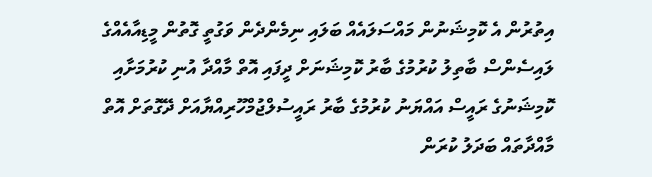އިތުރުން އެ ކޮމިޝަނުން މައްސަލައެއް ބަލައި ނިމެންދެން ވަގުތީ ގޮތުން މީޑިއާއެއްގެ ލައިސެންސް ބާތިލު ކުރުމުގެ ބާރު ކޮމިޝަނަށް ދީފައި އޮތް މާއްދާ އުނި ކުރުމަށާއި ކޮމިޝަނުގެ ރައީސް އައްޔަނު ކުރުމުގެ ބާރު ރައީސުލްޖުމްހޫރިއްޔާއަށް ދޭގޮތަށް އޮތް މާއްދާތައް ބަދަލު ކުރަން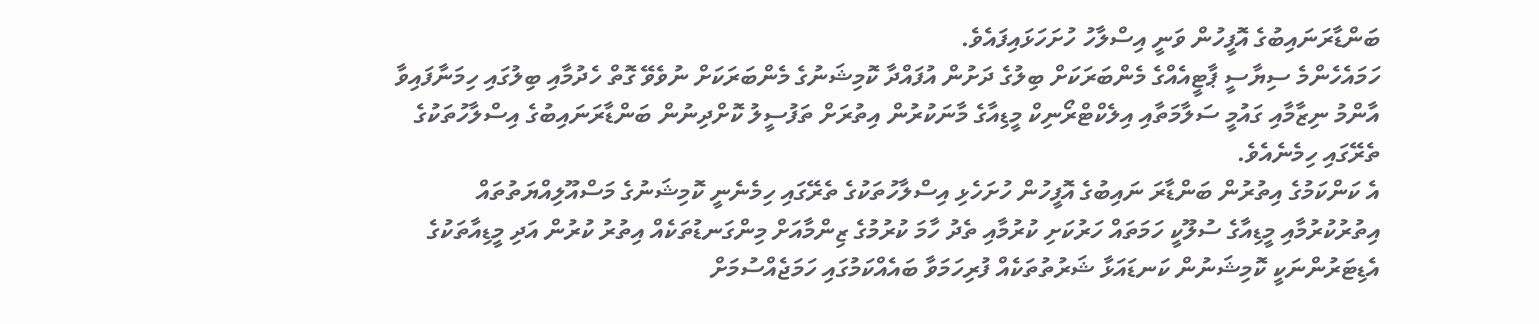ބަންޑާރަނައިބުގެ އޮފީހުން ވަނީ އިސްލާހު ހުށަހަޅައިފައެވެ.
ހަމައެހެންމެ ސިޔާސީ ޕާޓީއެއްގެ މެންބަރަކަށް ބިލުގެ ދަށުން އުފައްދާ ކޮމިޝަނުގެ މެންބަރަކަށް ނުވެވޭ ގޮތް ހެދުމާއި ބިލުގައި ހިމަނާފައިވާ އާންމު ނިޒާމާއި ގައުމީ ސަލާމަތާއި އިލެކްޓްރޯނިކް މީޑިއާގެ މާނަކުރުން އިތުރަށް ތަފުސީލު ކޮށްދިނުން ބަންޑާރަނައިބުގެ އިސްލާހުތަކުގެ ތެރޭގައި ހިމެނެއެވެ.
އެ ކަންކަމުގެ އިތުރުން ބަންޑާރަ ނައިބުގެ އޮފީހުން ހުށަހެޅި އިސްލާހުތަކުގެ ތެރޭގައި ހިމެނެނީ ކޮމިޝަނުގެ މަސްއޫލިއްޔަތުތައް އިތުރުކުރުމާއި މީޑިއާގެ ސުލޫކީ ހަމަތައް ހަރުކަށި ކުރުމާއި ތެދު ހާމަ ކުރުމުގެ ޒިންމާއަށް މިންގަނޑުތަކެއް އިތުރު ކުރުން އަދި މީޑިއާތަކުގެ އެޑިޓަރުންނަކީ ކޮމިޝަނުން ކަނޑައަޅާ ޝަރުތުތަކެއް ފުރިހަމަވާ ބައެއްކަމުގައި ހަމަޖެއްސުމަށް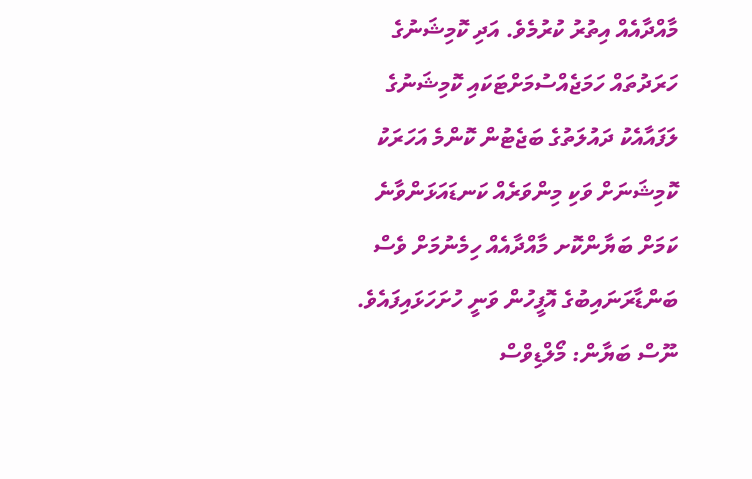މާއްދާއެއް އިތުރު ކުރުމެވެ. އަދި ކޮމިޝަނުގެ ހަރަދުތައް ހަމަޖެއްސުމަށްޓަކައި ކޮމިޝަނުގެ ލަފައާއެކު ދައުލަތުގެ ބަޖެޓުން ކޮންމެ އަހަރަކު ކޮމިޝަނަށް ވަކި މިންވަރެއް ކަނޑައަޅަންވާނެ ކަމަށް ބަޔާންކޮށ މާއްދާއެއް ހިމެނުމަށް ވެސް ބަންޑާރަނައިބުގެ އޮފީހުން ވަނީ ހުށަހަޅައިފައެވެ.
ނޫސް ބަޔާން: މޯލްޑިވްސް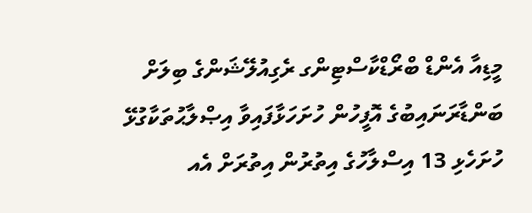މީޑިއާ އެންޑް ބްރޯޑްކާސްޓިންގ ރެގިއުލޭޝަންގެ ބިލަށް ބަންޑާރަނައިބުގެ އޮފީހުން ހުށަހަޅާފައިވާ އިޞްލާޙުތަކާގުޅޭ
ހުށަހެޅި 13 އިސްލާހުގެ އިތުރުން އިތުރަށް އެއ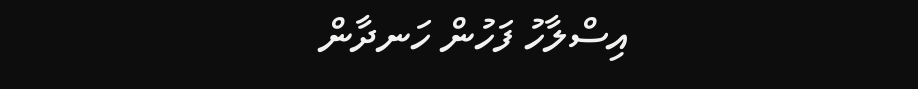އިސްލާހު ފަހުން ހަނދާން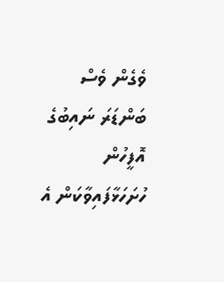ވެގެން ވެސް ބަންޑަރަ ނައިބުގެ އޮފީހުން ހުށަހަޅާފައިވާކަން އެ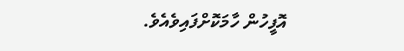އޮފީހުން ހާމަކޮށްފައިވެއެވެ.